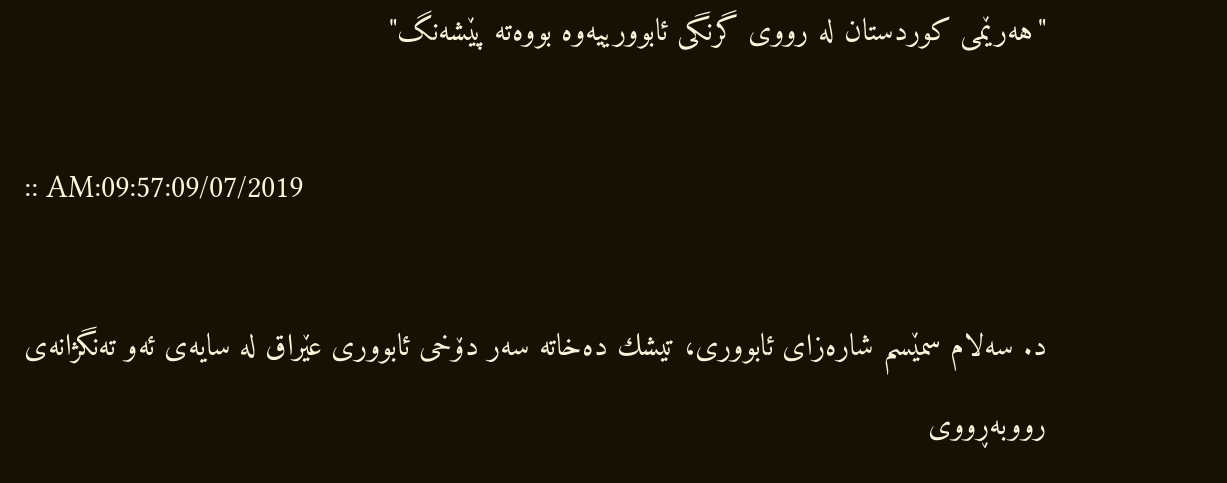"هه‌رێمی كوردستان له‌ رووی گرنگی ئابوورییه‌وه‌ بووه‌ته‌ پێشه‌نگ"

:: AM:09:57:09/07/2019

د. سه‌لام سمێسم شاره‌زای ئابووری، تیشك ده‌خاته‌ سه‌ر دۆخی ئابووری عێراق له‌ سایه‌ی ئه‌و ته‌نگژانه‌ی رووبه‌ڕووی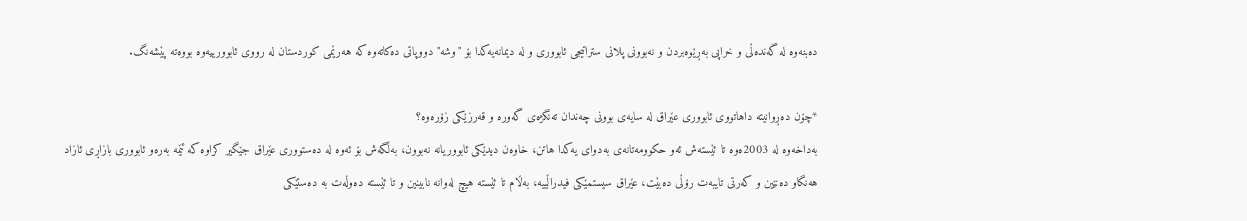ده‌بنه‌وه‌ له‌ گه‌نده‌ڵی و خراپی به‌ڕێوه‌بردن و نه‌بوونی پلانی ستراتیجی ئابووری و لە دیمانەیەکدا بۆ "وشه‌" دووپاتی ده‌كاته‌وه‌ كه‌ هه‌رێمی كوردستان له‌ رووی ئابوورییه‌وه‌ بووه‌ته‌ پێشه‌نگ.

*چۆن ده‌ڕوانیته‌ داهاتووی ئابووری عێراق له‌ سایه‌ی بوونی چه‌ندان ته‌نگژه‌ی گه‌وره‌ و قه‌رزێكی زۆره‌وه‌؟
به‌داخه‌وه‌ له‌ 2003ه‌وه‌ تا ئێسته‌ش ئه‌و حكوومه‌تانه‌ی به‌دوای یه‌كدا هاتن، خاوه‌ن دیدێكی ئابووریانه‌ نه‌بوون، به‌ڵگه‌ش بۆ ئه‌وه‌ له‌ ده‌ستووری عێراق جێگیر كراوه‌ كه‌ ئێمه‌ به‌ره‌و ئابووری بازاڕی ئازاد هه‌نگاو ده‌نێین و كه‌رتی تایبه‌ت رۆڵی ده‌بێت، عێراق سیستمێكی فیدراڵییه‌، به‌ڵام تا ئێسته‌ هیچ له‌وانه‌ نابینین و تا ئێسته‌ ده‌وڵه‌ت به‌ ده‌ستێكی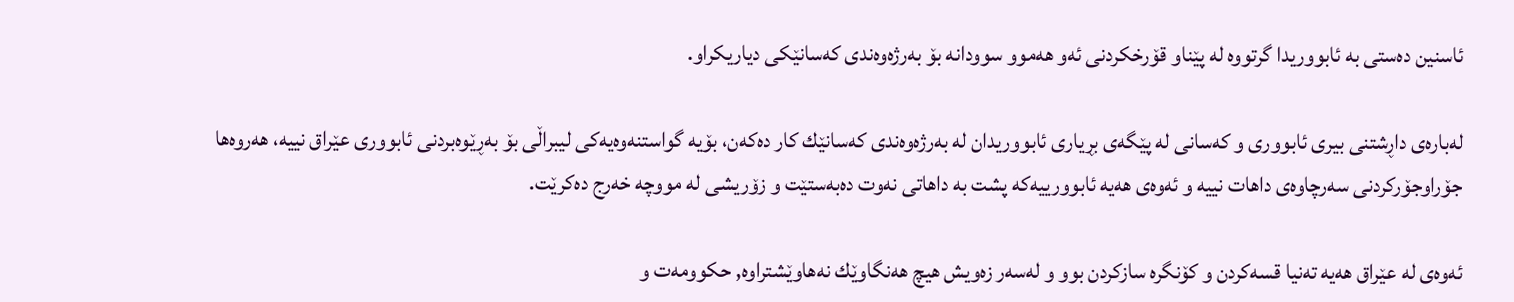ئاسنین ده‌ستی به‌ ئابووریدا گرتووه‌ له‌ پێناو قۆرخكردنی ئه‌و هه‌موو سوودانه‌ بۆ به‌رژه‌وه‌ندی كه‌سانێكی دیاریكراو.

له‌باره‌ی داڕشتنی بیری ئابووری و كه‌سانی له‌ پێگه‌ی بڕیاری ئابووریدان له‌ به‌رژه‌وه‌ندی كه‌سانێك كار ده‌كه‌ن، بۆیه‌ گواستنه‌وه‌یه‌كی لیبراڵی بۆ به‌ڕێوه‌بردنی ئابووری عێراق نییه‌، هه‌روه‌ها جۆراوجۆركردنی سه‌رچاوه‌ی داهات نییه‌ و ئه‌وه‌ی هه‌یه‌ ئابوورییه‌كه‌ پشت به‌ داهاتی نه‌وت ده‌به‌ستێت و زۆریشی له‌ مووچه‌ خه‌رج ده‌كرێت.

ئه‌وه‌ی له‌ عێراق هه‌یه‌ ته‌نیا قسه‌كردن و كۆنگره‌ سازكردن بوو و له‌سه‌ر زه‌ویش هیچ هه‌نگاوێك نه‌هاوێشتراوه‌, حكوومه‌ت و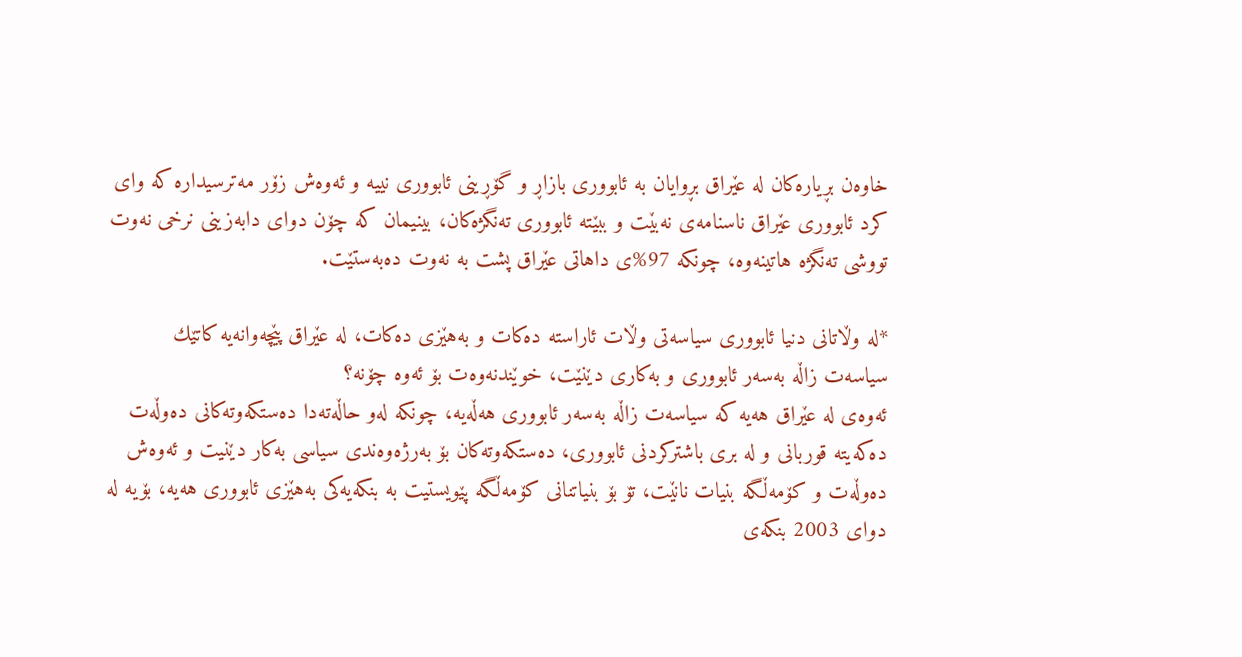خاوه‌ن بڕیاره‌كان له‌ عێراق بڕوایان به‌ ئابووری بازاڕ و گۆڕینی ئابووری نییه‌ و ئه‌وه‌ش زۆر مه‌ترسیداره‌ كه‌ وای كرد ئابووری عێراق ناسنامه‌ی نه‌بێت و ببێته‌ ئابووری ته‌نگژه‌كان، بینیمان كه‌ چۆن دوای دابه‌زینی نرخی نه‌وت تووشی ته‌نگژه‌ هاتینه‌وه‌، چونكه‌ 97%ی داهاتی عێراق پشت به‌ نه‌وت ده‌به‌ستێت.

*له‌ وڵاتانی دنیا ئابووری سیاسه‌تی وڵات ئاراسته‌ ده‌كات و به‌هێزی ده‌كات، له‌ عێراق پێچه‌وانه‌یه‌ كاتێك سیاسه‌ت زاڵه‌ به‌سه‌ر ئابووری و به‌كاری دێنێت، خوێندنه‌وه‌ت بۆ ئه‌وه‌ چۆنه‌؟
ئه‌وه‌ی له‌ عێراق هه‌یه‌ كه‌ سیاسه‌ت زاڵه‌ به‌سه‌ر ئابووری هه‌ڵه‌یه‌، چونكه‌ له‌و حاڵه‌ته‌دا ده‌ستكه‌وته‌كانی ده‌وڵه‌ت ده‌كه‌یته‌ قوربانی و له‌ بری باشتركردنی ئابووری، ده‌ستكه‌وته‌كان بۆ به‌رژه‌وه‌ندی سیاسی به‌كار دێنیت و ئه‌وه‌ش ده‌وڵه‌ت و كۆمه‌ڵگه‌ بنیات نانێت، تۆ بۆ بنیاتنانی كۆمه‌ڵگه‌ پێویستیت به‌ بنكه‌یه‌كی به‌هێزی ئابووری هه‌یه‌، بۆیه‌ له‌ دوای 2003 بنكه‌ی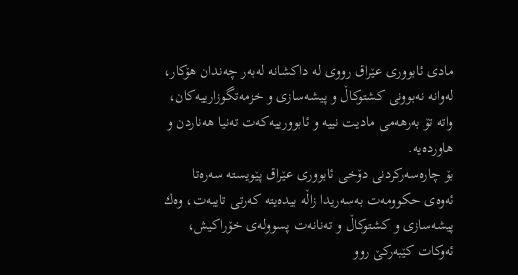مادی ئابووری عێراق رووی له‌ داكشانه‌ له‌به‌ر چه‌ندان هۆكار، له‌وانه‌ نه‌بوونی كشتوكاڵ و پیشه‌سازی و خزمه‌تگوزارییه‌كان، واته‌ تۆ به‌رهه‌می مادیت نییه‌ و ئابوورییه‌كه‌ت ته‌نیا هه‌ناردن و هاورده‌یه‌.
بۆ چاره‌سه‌ركردنی دۆخی ئابووری عێراق پێویسته‌ سه‌ره‌تا ئه‌وه‌ی حكوومه‌ت به‌سه‌ریدا زاڵه‌ بیده‌یته‌ كه‌رتی تایبه‌ت، وه‌ك پیشه‌سازی و كشتوكاڵ و ته‌نانه‌ت پسووله‌ی خۆراكیش، ئه‌وكات كێبه‌ركێ روو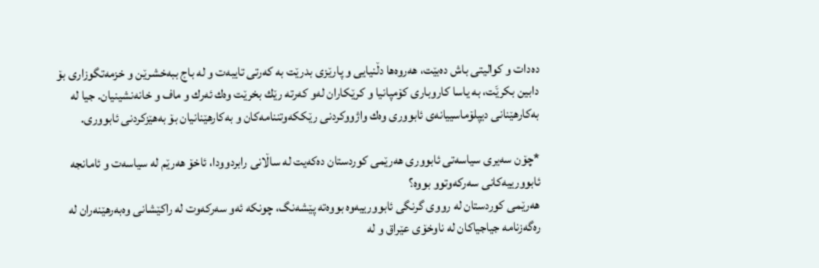ده‌دات و كوالیتی باش ده‌بێت، هه‌روه‌ها دڵنیایی و پارێزی بدرێت به‌ كه‌رتی تایبه‌ت و له‌ باج ببه‌خشرێن و خزمه‌تگوزاری بۆ دابین بكرێَت، به‌ یاسا كاروباری كۆمپانیا و كرێكاران له‌و كه‌رته‌ رێك بخرێت وه‌ك ئه‌رك و ماف و خانه‌نشینیان. جیا له‌ به‌كارهێنانی دیپلۆماسییانه‌ی ئابووری وه‌ك واژووكردنی رێككه‌وتننامه‌كان و به‌كارهێنانیان بۆ به‌هێزكردنی ئابووری.

*چۆن سه‌یری سیاسه‌تی ئابووری هه‌رێمی كوردستان ده‌كه‌یت له‌ ساڵانی رابردوودا، ئاخۆ هه‌رێم له‌ سیاسه‌ت و ئامانجه‌ ئابوورییه‌كانی سه‌ركه‌وتوو بووه‌؟
هه‌رێمی كوردستان له‌ رووی گرنگی ئابوورییه‌وه‌ بووه‌ته‌ پێشه‌نگ، چونكه‌ ئه‌و سه‌ركه‌وت له‌ راكێشانی وه‌به‌رهێنه‌ران له‌ ره‌گه‌زنامه‌ جیاجیاكان له‌ ناوخۆی عێراق و له‌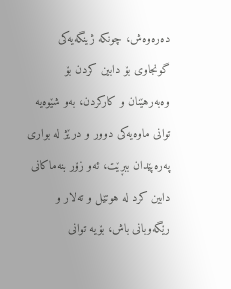ده‌ره‌وه‌ش، چونكه‌ ژینگه‌یه‌كی گونجاوی بۆ دابین كردن بۆ وه‌به‌رهێنان و كاركردن، به‌و شێوه‌یه‌ توانی ماوه‌یه‌كی دوور و درێژ له‌ بواری په‌ره‌پێدان ببڕێت، ئه‌و زۆر بنه‌ماكانی دابین كرد له‌ هوتێل و ته‌لار و رێگه‌وبانی باش، بۆیه‌ توانی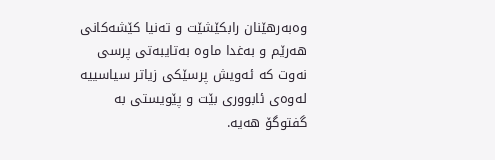وه‌به‌رهێنان رابكێشێت و ته‌نیا كێشه‌كانی هه‌رێم و به‌غدا ماوه‌ به‌تایبه‌تی پرسی نه‌وت كه‌ ئه‌ویش پرسێكی زیاتر سیاسییه‌ له‌وه‌ی ئابووری بێت و پێویستی به‌ گفتوگۆ هه‌یه‌.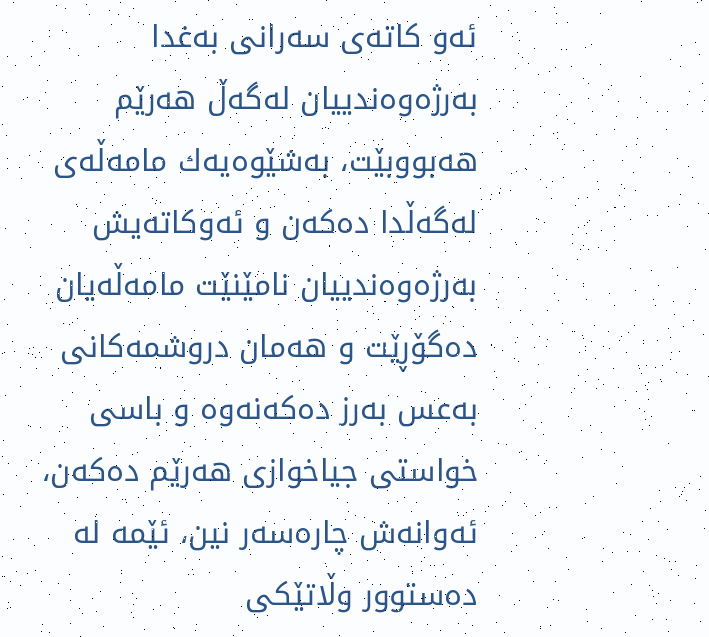ئه‌و كاته‌ی سه‌رانی به‌غدا به‌رژه‌وه‌ندییان له‌گه‌ڵ هه‌رێم هه‌بووبێت، به‌شێوه‌یه‌ك مامه‌ڵه‌ی له‌گه‌ڵدا ده‌كه‌ن و ئه‌وكاته‌یش به‌رژه‌وه‌ندییان نامێنێت مامه‌ڵه‌یان ده‌گۆڕێت و هه‌مان دروشمه‌كانی به‌عس به‌رز ده‌كه‌نه‌وه‌ و باسی خواستی جیاخوازی هه‌رێم ده‌كه‌ن، ئه‌وانه‌ش چاره‌سه‌ر نین، ئێمه‌ له‌ ده‌ستوور وڵاتێكی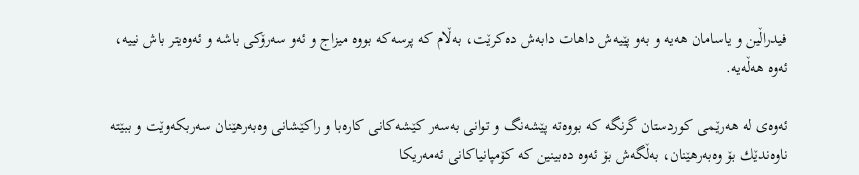فیدراڵین و یاسامان هه‌یه‌ و به‌و پێیه‌ش داهات دابه‌ش ده‌كرێت، به‌ڵام كه‌ پرسه‌كه‌ بووه‌ میزاج و ئه‌و سه‌رۆكی باشه‌ و ئه‌وه‌یتر باش نییه‌، ئه‌وه‌ هه‌ڵه‌یه‌.

ئه‌وه‌ی له‌ هه‌رێمی كوردستان گرنگه‌ كه‌ بووه‌ته‌ پێشه‌نگ و توانی به‌سه‌ر كێشه‌كانی كاره‌با و راكێشانی وه‌به‌رهێنان سه‌ربكه‌وێت و ببێته‌ ناوه‌ندێك بۆ وه‌به‌رهێنان، به‌ڵگه‌ش بۆ ئه‌وه‌ ده‌بینین كه‌ كۆمپانیاكانی ئه‌مه‌ریكا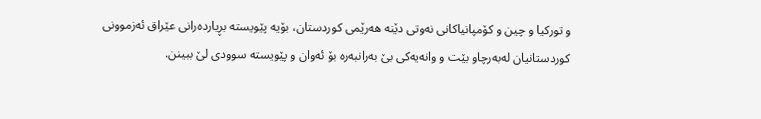و توركیا و چین و كۆمپانیاكانی نه‌وتی دێنه‌ هه‌رێمی كوردستان، بۆیه‌ پێویسته‌ بڕیارده‌رانی عێراق ئه‌زموونی كوردستانیان له‌به‌رچاو بێت و وانه‌یه‌كی بێ به‌رانبه‌ره‌ بۆ ئه‌وان و پێویسته‌ سوودی لێ ببینن.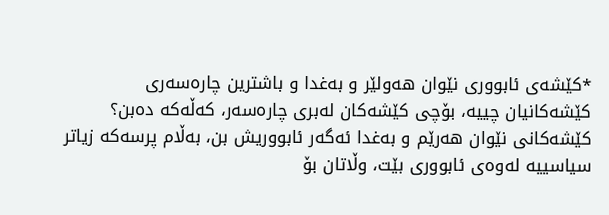*كێشه‌ی ئابووری نێوان هه‌ولێر و به‌غدا و باشترین چاره‌سه‌ری كێشه‌كانیان چییه‌، بۆچی كێشه‌كان له‌بری چاره‌سه‌ر، كه‌ڵه‌كه‌ ده‌بن؟
كێشه‌كانی نێوان هه‌رێم و به‌غدا ئه‌گه‌ر ئابووریش بن، به‌ڵام پرسه‌كه‌ زیاتر سیاسییه‌ له‌وه‌ی ئابووری بێت، وڵاتان بۆ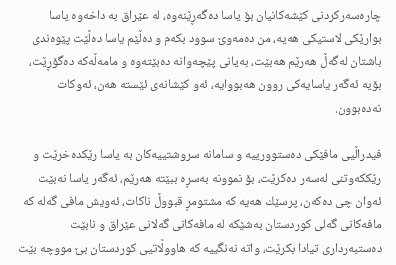چاره‌سه‌ركردنی كێشه‌كانیان بۆ یاسا ده‌گه‌ڕێنه‌وه‌، له‌ عێراق به‌ داخه‌وه‌ یاسا بوارێكی لاستیكی هه‌یه‌، من ده‌مه‌وێ سوود بكه‌م و ده‌ڵێم یاسا ده‌ڵێت پێوه‌ندی باشتان له‌گه‌ڵ هه‌رێم هه‌بێت، به‌یانی پێچه‌وانه‌ ده‌بێته‌وه‌ و مامه‌ڵه‌كه‌ ده‌گۆڕێت، بۆیه‌ ئه‌گه‌ر یاسایه‌كی روون هه‌بووایه‌، ئه‌و كێشانه‌ی ئێسته‌ هه‌ن، ئه‌وكات نه‌ده‌بوون.

فیدراڵیی مافێكی ده‌ستوورییه‌ و سامانه‌ سروشتییه‌كان به‌ یاسا رێكده‌خرێت و رێككه‌وتنی له‌سه‌ر ده‌كرێت، بۆ نموونه‌ به‌سڕه‌ ببێته‌ هه‌رێم، ئه‌گه‌ر یاسا نه‌بێت ئه‌وان چی ده‌كه‌ن، پرسێك هه‌یه‌ كه‌ مشتومڕ قبووڵ ناكات، ئه‌ویش مافی گه‌له‌ كه‌ مافه‌كانی گه‌لی كوردستان به‌شێكه‌ له‌ مافه‌كانی گه‌لانی عێراق و نابێت ده‌ستبه‌رداری تیادا بكرێت، واته‌ نه‌نگییه‌ كه‌ هاووڵاتیی كوردستان بێ مووچه‌ بێت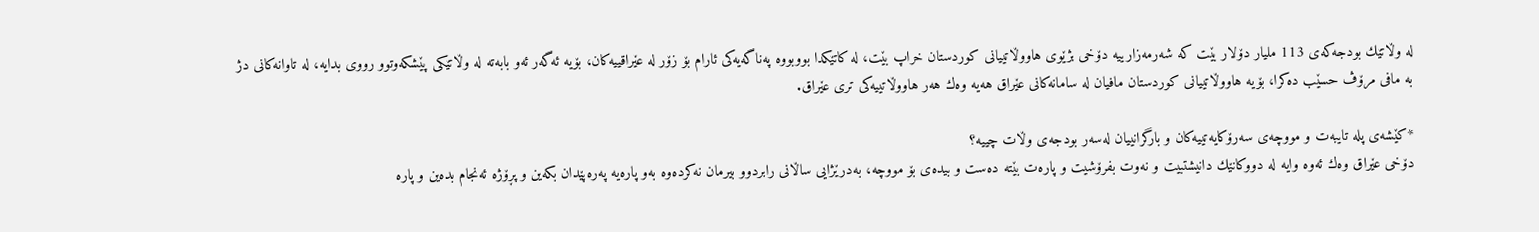له‌ وڵاتێك بودجه‌كه‌ی 113 ملیار دۆلار بێت كه‌ شه‌رمه‌زارییه‌ دۆخی بژێوی هاووڵاتییانی كوردستان خراپ بێت، له‌ كاتێكدا بووبووه‌ په‌ناگه‌یه‌كی ئارام بۆ زۆر له‌ عێراقییه‌كان، بۆیه‌ ئه‌گه‌ر ئه‌و بابه‌ته‌ له‌ وڵاتێكی پێشكه‌وتوو رووی بدایه‌، له‌ تاوانه‌كانی دژ به‌ مافی مرۆڤ حسێب ده‌كرا، بۆیه‌ هاووڵاتییانی كوردستان مافیان له‌ سامانه‌كانی عێراق هه‌یه‌ وه‌ك هه‌ر هاووڵاتییه‌كی تری عێراق.

*كێشه‌ی پله‌ تایبه‌ت و مووچه‌ی سه‌رۆكایه‌تییه‌كان و بارگرانییان له‌سه‌ر بودجه‌ی وڵات چییه‌؟
دۆخی عێراق وه‌ك ئه‌وه‌ وایه‌ له‌ دووكانێك دانیشتبیت و نه‌وت بفرۆشیت و پاره‌ت بێته‌ ده‌ست و بیده‌ی بۆ مووچه‌، به‌درێژایی ساڵانی رابردوو بیرمان نه‌كرده‌وه‌ به‌و پاره‌یه‌ په‌ره‌پێدان بكه‌ین و پڕۆژه‌ ئه‌نجام بده‌ین و پاره‌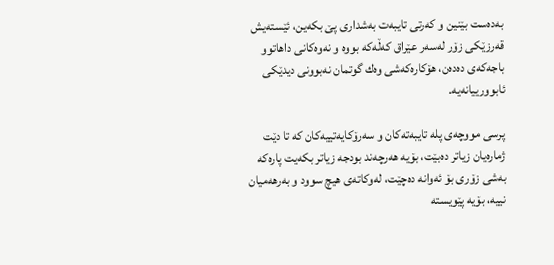به‌ده‌ست بێنین و كه‌رتی تایبه‌ت به‌شداری پێ بكه‌ین، ئێسته‌یش قه‌رزێكی زۆر له‌سه‌ر عێراق كه‌ڵه‌كه‌ بووه‌ و نه‌وه‌كانی داهاتوو باجه‌كه‌ی ده‌ده‌ن، هۆكاره‌كه‌شی وه‌ك گوتمان نه‌بوونی دیدێكی ئابوورییانه‌یه‌.

پرسی مووچه‌ی پله‌ تایبه‌ته‌كان و سه‌رۆكایه‌تییه‌كان كه‌ تا دێت ژماره‌یان زیاتر ده‌بێت، بۆیه‌ هه‌رچه‌ند بودجه‌ زیاتر بكه‌یت پاره‌كه‌ به‌شی زۆری بۆ ئه‌وانه‌ ده‌چێت، له‌وكاته‌ی هیچ سوود و به‌رهه‌میان نییه‌، بۆیه‌ پێویسته‌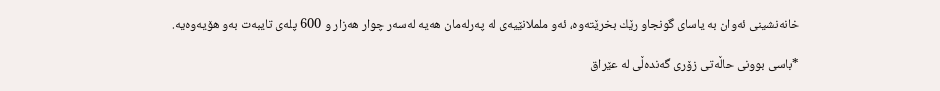خانه‌نشینی ئه‌وان به‌ یاسای گونجاو رێك بخرێته‌وه‌، ئه‌و ململانێیه‌ی له‌ په‌رله‌مان هه‌یه‌ له‌سه‌ر چوار هه‌زار و 600 پله‌ی تایبه‌ت به‌و هۆیه‌وه‌یه‌.

*باسی بوونی حاڵه‌تی زۆری گه‌نده‌ڵی له‌ عێراق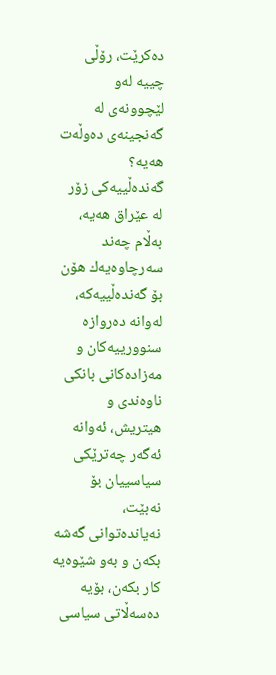ده‌كرێت، رۆڵی چییه‌ له‌و لێچوونه‌ی له‌ گه‌نجینه‌ی ده‌وڵه‌ت هه‌یه‌؟
گه‌نده‌ڵییه‌كی زۆر له‌ عێراق هه‌یه‌، به‌ڵام چه‌ند سه‌رچاوه‌یه‌ك هۆن بۆ گه‌نده‌ڵییه‌كه‌، له‌وانه‌ ده‌روازه‌ سنوورییه‌كان و مه‌زاده‌كانی بانكی ناوه‌ندی و هیتریش، ئه‌وانه‌ ئه‌گه‌ر چه‌ترێكی سیاسییان بۆ نه‌بێت، نه‌یانده‌توانی گه‌شه‌ بكه‌ن و به‌و شێوه‌یه‌ كار بكه‌ن، بۆیه‌ ده‌سه‌ڵاتی سیاسی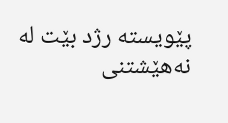پێویسته‌ رژد بێت له‌ نه‌هێشتنی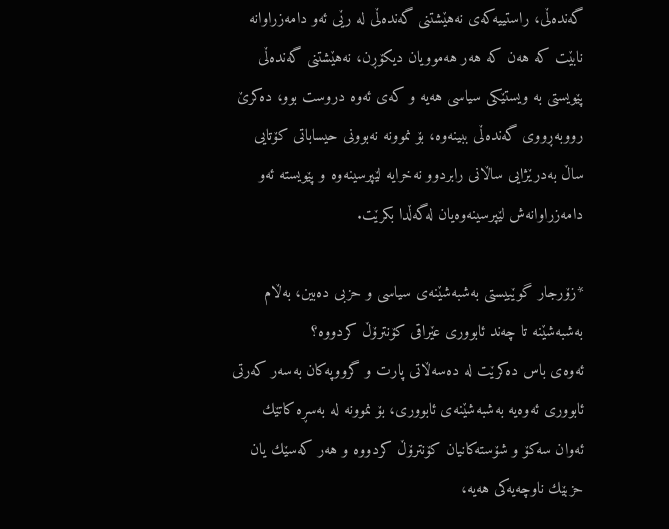گه‌نده‌ڵی، راستییه‌كه‌ی نه‌هێشتنی گه‌نده‌ڵی له‌ رێی ئه‌و دامه‌زراوانه‌ نابێت كه‌ هه‌ن كه‌ هه‌ر هه‌موویان دیكۆڕن، نه‌هێشتنی گه‌نده‌ڵی پێویستی به‌ ویستێكی سیاسی هه‌یه‌ و كه‌ی ئه‌وه‌ دروست بوو، ده‌كرێ رووبه‌ڕووی گه‌نده‌ڵی ببینه‌وه‌، بۆ نموونه‌ نه‌بوونی حیساباتی كۆتایی ساڵ به‌درێژایی ساڵانی رابردوو نه‌خرایه‌ لێپرسینه‌وه‌ و پێویسته‌ ئه‌و دامه‌زراوانه‌ش لێپرسینه‌وه‌یان له‌گه‌ڵدا بكرێت.

*زۆرجار گوێبیستی به‌شبه‌شێنه‌ی سیاسی و حزبی ده‌بین، به‌ڵام به‌شبه‌شێنه‌ تا چه‌ند ئابووری عێراقی كۆنترۆڵ كردووه‌؟
ئه‌وه‌ی باس ده‌كرێت له‌ ده‌سه‌ڵاتی پارت و گرووپه‌كان به‌سه‌ر كه‌رتی ئابووری ئه‌وه‌یه‌ به‌شبه‌شێنه‌ی ئابووری، بۆ نموونه‌ له‌ به‌سڕه‌ كاتێك ئه‌وان سه‌كۆ و شۆسته‌كانیان كۆنترۆڵ كردووه‌ و هه‌ر كه‌سێك یان حزبێك ناوچه‌یه‌كی هه‌یه‌،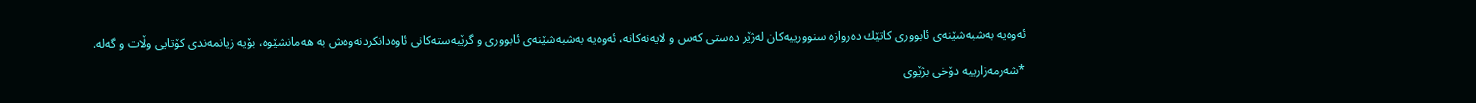ئه‌وه‌یه‌ به‌شبه‌شێنه‌ی ئابووری كاتێك ده‌روازه‌ سنوورییه‌كان له‌ژێر ده‌ستی كه‌س و لایه‌نه‌كانه‌، ئه‌وه‌یه‌ به‌شبه‌شێنه‌ی ئابووری و گرێبه‌سته‌كانی ئاوه‌دانكردنه‌وه‌ش به‌ هه‌مانشێوه‌، بۆیه‌ زیانمه‌ندی كۆتایی وڵات و گه‌له‌.

*شه‌رمه‌زارییه‌ دۆخی بژێوی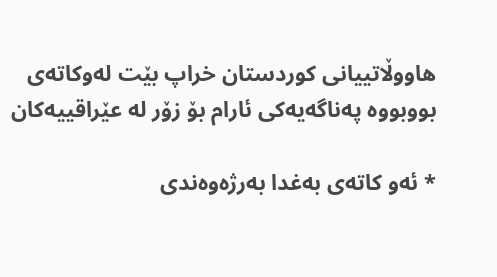هاووڵاتییانی كوردستان خراپ بێت له‌وكاته‌ی بووبووه‌ په‌ناگه‌یه‌كی ئارام بۆ زۆر له‌ عێراقییه‌كان

* ئه‌و كاته‌ی به‌غدا به‌رژه‌وه‌ندی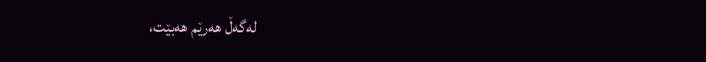له‌گه‌ڵ هه‌رێم هه‌بێت،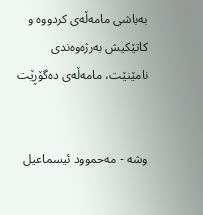به‌باشی مامه‌ڵه‌ی كردووه‌ و كاتێكیش به‌رژه‌وه‌ندی نامێنێت، مامه‌ڵه‌ی ده‌گۆڕێت


وشە - مه‌حموود ئیسماعیل